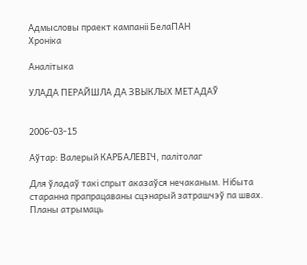Адмысловы праект кампанii БелаПАН
Хронiка

Аналітыка

УЛАДА ПЕРАЙШЛА ДА ЗВЫКЛЫХ МЕТАДАЎ


2006-03-15

Аўтар: Валерый КАРБАЛЕВІЧ, палітолаг

Для ўладаў такі спрыт аказаўся нечаканым. Нібыта старанна прапрацаваны сцэнарый затрашчэў па швах. Планы атрымаць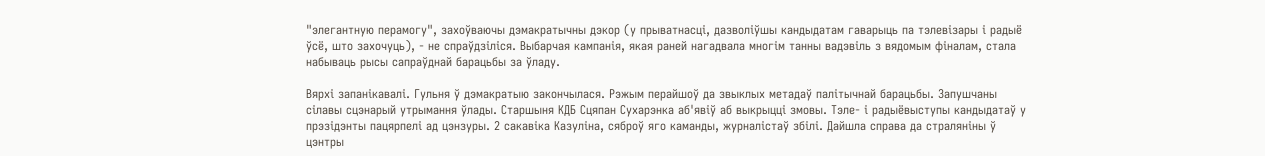"элегантную перамогу", захоўваючы дэмакратычны дэкор (у прыватнасці, дазволіўшы кандыдатам гаварыць па тэлевізары і радыё ўсё, што захочуць), - не спраўдзіліся. Выбарчая кампанія, якая раней нагадвала многім танны вадэвіль з вядомым фіналам, стала набываць рысы сапраўднай барацьбы за ўладу.

Вярхі запанікавалі. Гульня ў дэмакратыю закончылася. Рэжым перайшоў да звыклых метадаў палітычнай барацьбы. Запушчаны сілавы сцэнарый утрымання ўлады. Старшыня КДБ Сцяпан Сухарэнка аб'явіў аб выкрыцці змовы. Тэле- і радыёвыступы кандыдатаў у прэзідэнты пацярпелі ад цэнзуры. 2 сакавіка Казуліна, сяброў яго каманды, журналістаў збілі. Дайшла справа да страляніны ў цэнтры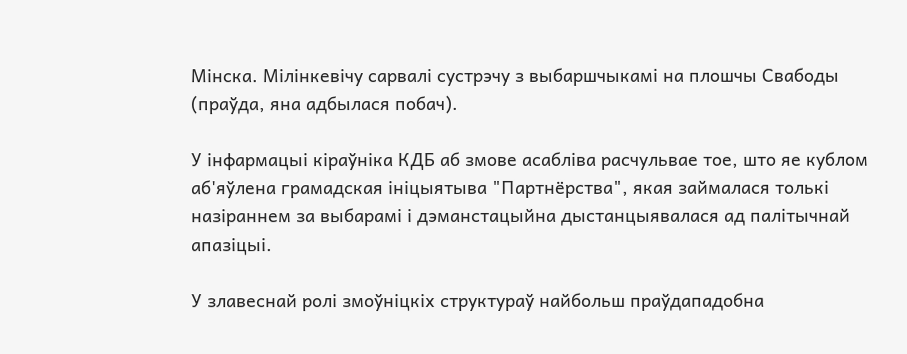Мінска. Мілінкевічу сарвалі сустрэчу з выбаршчыкамі на плошчы Свабоды (праўда, яна адбылася побач).

У інфармацыі кіраўніка КДБ аб змове асабліва расчульвае тое, што яе кублом аб'яўлена грамадская ініцыятыва "Партнёрства", якая займалася толькі назіраннем за выбарамі і дэманстацыйна дыстанцыявалася ад палітычнай апазіцыі.

У злавеснай ролі змоўніцкіх структураў найбольш праўдападобна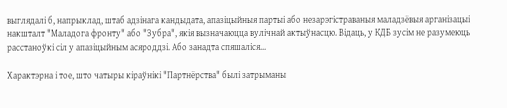выглядалі б, напрыклад, штаб адзінага кандыдата, апазіцыйныя партыі або незарэгістраваныя маладзёвыя арганізацыі накшталт "Маладога фронту" або "Зубра", якія вызначаюцца вулічнай актыўнасцю. Відаць, у КДБ зусім не разумеюць расстаноўкі сіл у апазіцыйным асяроддзі. Або занадта спяшаліся...

Характэрна і тое, што чатыры кіраўнікі "Партнёрства" былі затрыманы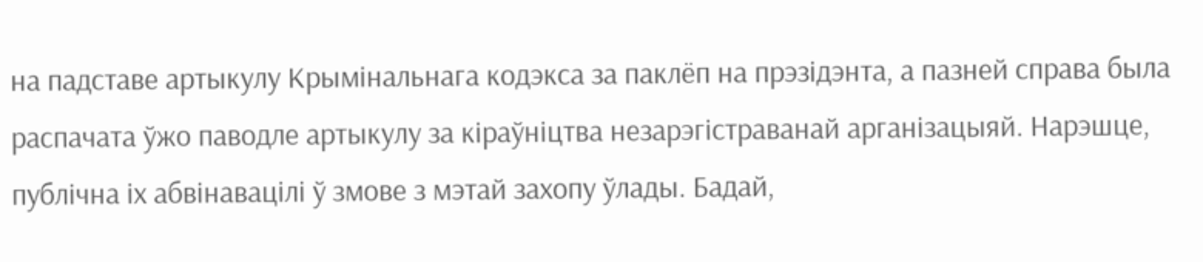на падставе артыкулу Крымінальнага кодэкса за паклёп на прэзідэнта, а пазней справа была распачата ўжо паводле артыкулу за кіраўніцтва незарэгістраванай арганізацыяй. Нарэшце, публічна іх абвінавацілі ў змове з мэтай захопу ўлады. Бадай,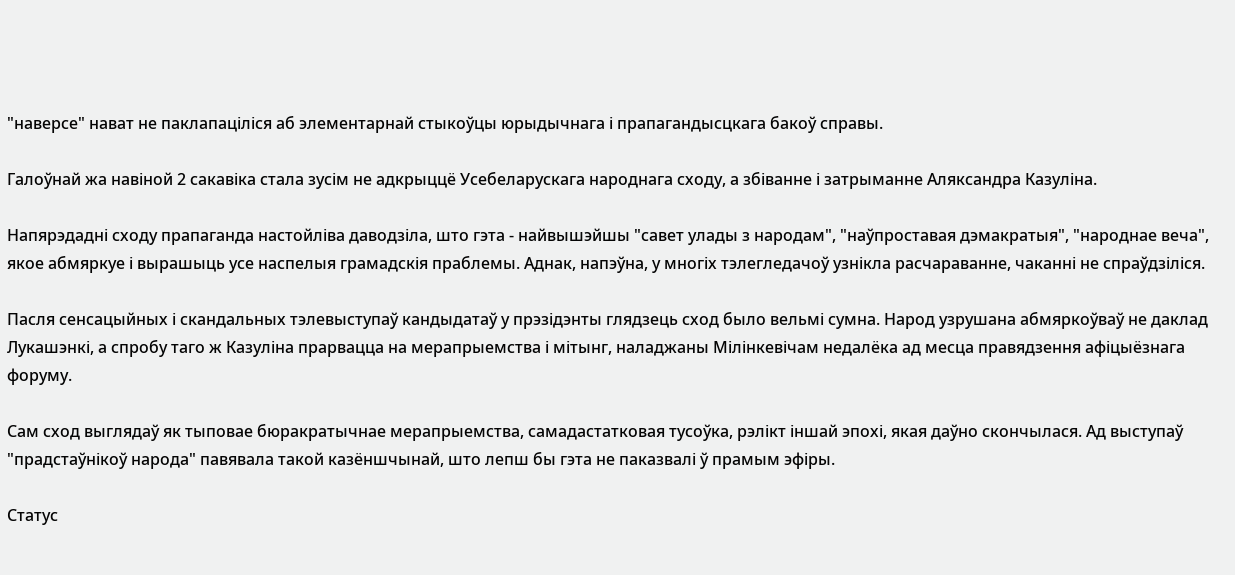"наверсе" нават не паклапаціліся аб элементарнай стыкоўцы юрыдычнага і прапагандысцкага бакоў справы.

Галоўнай жа навіной 2 сакавіка стала зусім не адкрыццё Усебеларускага народнага сходу, а збіванне і затрыманне Аляксандра Казуліна.

Напярэдадні сходу прапаганда настойліва даводзіла, што гэта - найвышэйшы "савет улады з народам", "наўпроставая дэмакратыя", "народнае веча", якое абмяркуе і вырашыць усе наспелыя грамадскія праблемы. Аднак, напэўна, у многіх тэлегледачоў узнікла расчараванне, чаканні не спраўдзіліся.

Пасля сенсацыйных і скандальных тэлевыступаў кандыдатаў у прэзідэнты глядзець сход было вельмі сумна. Народ узрушана абмяркоўваў не даклад Лукашэнкі, а спробу таго ж Казуліна прарвацца на мерапрыемства і мітынг, наладжаны Мілінкевічам недалёка ад месца правядзення афіцыёзнага форуму.

Сам сход выглядаў як тыповае бюракратычнае мерапрыемства, самадастатковая тусоўка, рэлікт іншай эпохі, якая даўно скончылася. Ад выступаў "прадстаўнікоў народа" павявала такой казёншчынай, што лепш бы гэта не паказвалі ў прамым эфіры.

Статус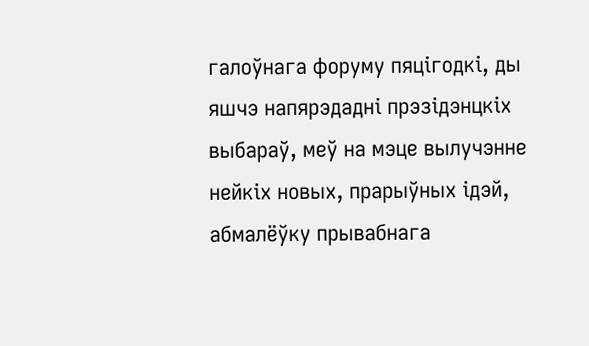галоўнага форуму пяцігодкі, ды яшчэ напярэдадні прэзідэнцкіх выбараў, меў на мэце вылучэнне нейкіх новых, прарыўных ідэй, абмалёўку прывабнага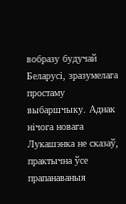вобразу будучай Беларусі, зразумелага простаму выбаршчыку. Аднак нічога новага Лукашэнка не сказаў, практычна ўсе прапанаваныя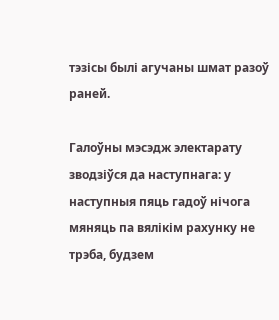тэзісы былі агучаны шмат разоў раней.

Галоўны мэсэдж электарату зводзіўся да наступнага: у наступныя пяць гадоў нічога мяняць па вялікім рахунку не трэба, будзем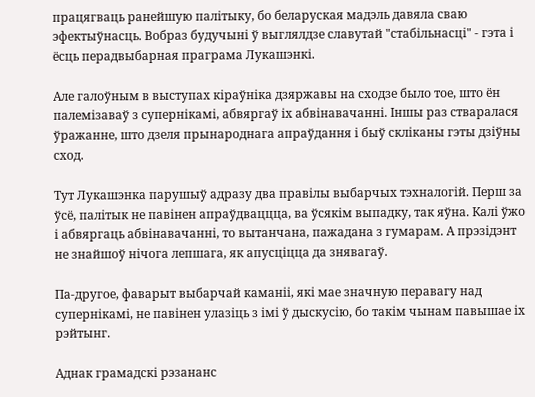працягваць ранейшую палітыку, бо беларуская мадэль давяла сваю эфектыўнасць. Вобраз будучыні ў выглялдзе славутай "стабільнасці" - гэта і ёсць перадвыбарная праграма Лукашэнкі.

Але галоўным в выступах кіраўніка дзяржавы на сходзе было тое, што ён палемізаваў з супернікамі, абвяргаў іх абвінавачанні. Іншы раз стваралася ўражанне, што дзеля прынароднага апраўдання і быў скліканы гэты дзіўны сход.

Тут Лукашэнка парушыў адразу два правілы выбарчых тэхналогій. Перш за ўсё, палітык не павінен апраўдваццца, ва ўсякім выпадку, так яўна. Калі ўжо і абвяргаць абвінавачанні, то вытанчана, пажадана з гумарам. А прэзідэнт не знайшоў нічога лепшага, як апусціцца да знявагаў.

Па-другое, фаварыт выбарчай каманіі, які мае значную перавагу над супернікамі, не павінен улазіць з імі ў дыскусію, бо такім чынам павышае іх рэйтынг.

Аднак грамадскі рэзананс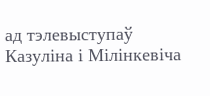ад тэлевыступаў Казуліна і Мілінкевіча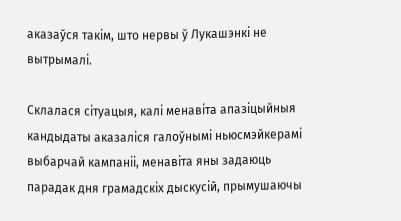аказаўся такім, што нервы ў Лукашэнкі не вытрымалі.

Склалася сітуацыя, калі менавіта апазіцыйныя кандыдаты аказаліся галоўнымі ньюсмэйкерамі выбарчай кампаніі, менавіта яны задаюць парадак дня грамадскіх дыскусій, прымушаючы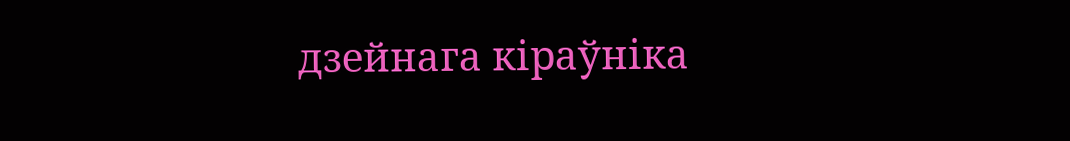дзейнага кіраўніка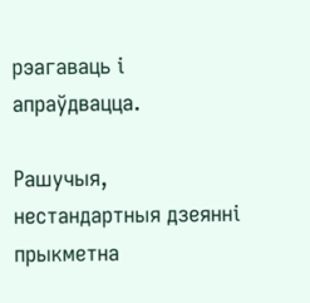рэагаваць і апраўдвацца.

Рашучыя, нестандартныя дзеянні прыкметна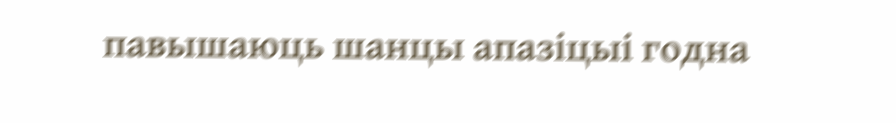павышаюць шанцы апазіцыі годна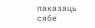паказаць сябе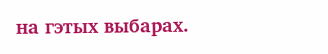на гэтых выбарах.